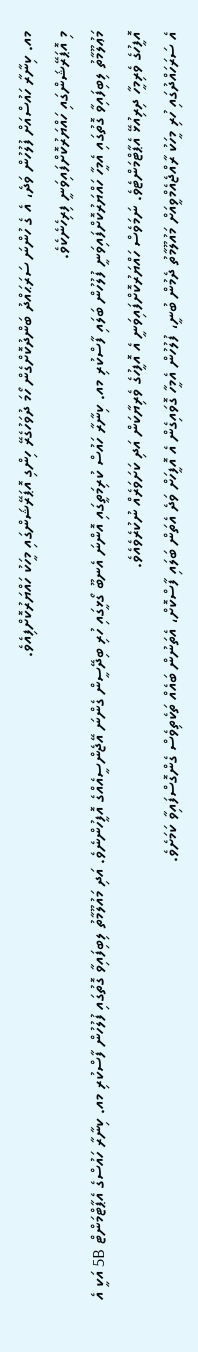މއ. ކިނާރާ ހައުސްއަށް ފުލުހުން ވަދެ، އެ ގެ ހުންނަ ސަރަޙައްދު ބަންދުކޮށްގެން ހޯމަ ދުވަހުގެރޭ ހިންގި އޮޕަރޭޝަންގައި މީހަކު ހައްޔަރުކޮށްފިއެވެ.
މި އޮޕަރޭޝަންގައި ހައްޔަރުކޮށްފައިވަނީ ފިރިހެނެކެވެ.
މަޢުލޫމާތު ލިބިފައިވާ ގޮތުގައި އެމީހާ ހައްޔަރުކޮށްފައިވަނީ ފުލުހުން ބަލައި ފާސްކުރި މއ. ކިނާރާ ހައުސް ކުރިމަތީގައި އޮންނަ އެނބޫ ގޯޅީގައި ހުރި ބިދޭސީން ގެންނަ އޭޖެންސީއެއްގެ އޮފީހުންނެވެ. އަދި މައުލޫމާތު ލިބިފައިވާ ގޮތުގައި ފުލުހުން ފާސްކުރި މއ. ކިނާރާ ހައުސްގެ އެޕާޓްމަންޓް 5B އަކީ އެ އޮފީހުގެ ވެރިމީހާ ދިރިއުޅޭ އެޕާޓްމަންޓެވެ. ނަމަވެސް ހައްޔަރުކޮށްފައިވަނީ އެ އޮފީހުގެ ވެރިޔާކަން އަދި ކަށަވަރެއް ނުކުރެވެއެވެ.
އެ ސަރަހައްދުގައި ހުރި މީހަކު ރާއްޖެއެމްވީއަށް މައުލޫމާތު ދެމުން ބުނީ، ފުލުހުން އެމީހާ ގޮވައިގެން އެ އޮފީހަށް ވަދެ އެތަން ބަލައި ފާސްކޮށް، އެތަނުން ބައެއް ތަކެތިވެސް ގެންގޮސްފައިވާ ކަމަށެވެ.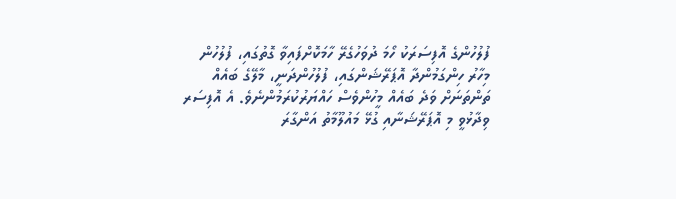ފުލުހުންގެ އޮފިސަރަކު ހޯމަ ދުވަހުގެރޭ ހާމަކޮށްފައިވާ ގޮތުގައި، ފުލުހުން މިހާރު ހިންގަމުންދާ އޮޕަރޭޝަންގައި، ފުލުހުންދަނީ، މާލޭގެ ބައެއް ތަންތަނަށް ވަދެ ބައެއް މީހުންވެސް ހައްޔަރުކުރަމުންނެވެ. އެ އޮފިސަރ ވިދާޅުވީ މި އޮޕަރޭޝަނާއި ގުޅޭ މައުލޫމާތު އަންގާރަ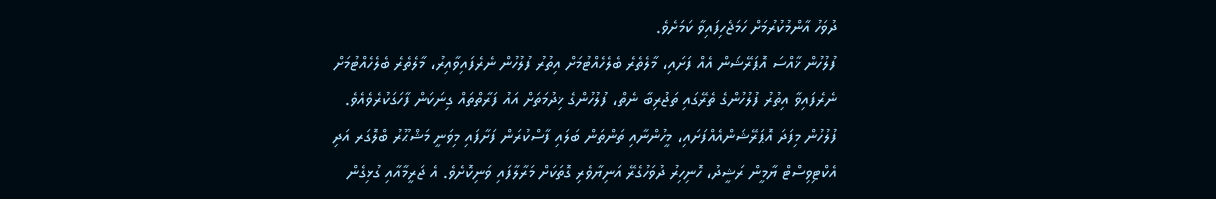ދުވަހު އާންމުކުރުމަށް ހަމަޖެހިފައިވާ ކަމަށެވެ.
ފުލުހުން ޚާއްސަ އޮޕަރޭޝަން އެއް ފަށައި، މާލެތެރެ ބެލެހެއްޓުމަށް އިތުރު ފުލުހުން ނެރެފައިވާއިރު، މާލެތެރެ ބެލެހެއްޓުމަށް ނެރެފައިވާ އިތުރު ފުލުހުންގެ ތެރޭގައި ތަޖުރިބާ ނެތް، ފުލުހުންގެ ޚިދުމަތަށް އައު ފަރާތްތައް ގިނަކަން ފާހަގަކުރެވެއެވެ.
ފުލުހުން މިފަދަ އޮޕަރޭޝަންއެއްފަށައި، މީހުންނާއި ތަންތަން ބަލައި ފާސްކުރަން ފަށާފައި މިވަނީ މަޝްޙޫރު ބްލޮގަރ އަދި އެކްޓިވިސްޓް ޔާމީން ރަޝީދު، ހޮނިހިރު ދުވަހުގެރޭ އަނިޔާވެރި ގޮތަކަށް މަރާލާފައި ވަނިކޮށެވެ. އެ ޖަރީމާއާއި ގުޅިގެން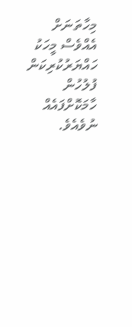މިހާތަނަށް އެއްވެސް މީހަކު ހައްޔަރުކުރިކަން ފުލުހުން ހާމަކޮށްފައެއް ނުވެއެވެ.